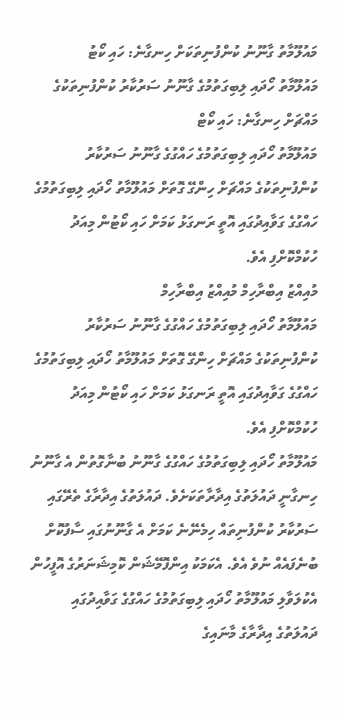މައުލޫމާތު ގާނޫނު ކުންފުނިތަކަށް ހިނގާނެ: ހައި ކޯޓު
މައުލޫމާތު ހޯދައި ލިބިގަތުމުގެ ގާނޫނު ސަރުކާރު ކުންފުނިތަކުގެ މައްޗަށް ހިނގާނެ: ހައި ކޯޓް
މައުލޫމާތު ހޯދައި ލިބިގަތުމުގެ ހައްގުގެ ގާނޫނު ސަރުކާރު ކުންފުނިތަކުގެ މައްޗަށް ހިންގޭ ގޮތަށް މައުލޫމާތު ހޯދައި ލިބިގަތުމުގެ ހައްގުގެ ގަވާއިދުގައި އޮތީ ރަނގަޅު ކަމަށް ހައި ކޯޓުން މިއަދު ހުކުމްކޮށްފި އެވެ.
މުއިއްޒު އިބްރާހިމް މުއިއްޒު އިބްރާހިމް
މައުލޫމާތު ހޯދައި ލިބިގަތުމުގެ ހައްގުގެ ގާނޫނު ސަރުކާރު ކުންފުނިތަކުގެ މައްޗަށް ހިންގޭ ގޮތަށް މައުލޫމާތު ހޯދައި ލިބިގަތުމުގެ ހައްގުގެ ގަވާއިދުގައި އޮތީ ރަނގަޅު ކަމަށް ހައި ކޯޓުން މިއަދު ހުކުމްކޮށްފި އެވެ.
މައުލޫމާތު ހޯދައި ލިބިގަތުމުގެ ހައްގުގެ ގާނޫނު ބުނާގޮތުން އެ ގާނޫނު ހިނގާނީ ދައުލަތުގެ އިދާރާތަކަށެވެ. ދައުލަތުގެ އިދާރާގެ ތެރޭގައި ސަރުކާރު ކުންފުނިތައް ހިމެނޭނެ ކަމަށް އެ ގާނޫނުގައި ސާފުކޮށް ބުނެފައެއް ނުވެ އެވެ. އެކަމަކު އިންފޮމޭޝަން ކޮމިޝަނަރުގެ އޮފީހުން އެކުލަވާލި މައުލޫމާތު ހޯދައި ލިބިގަތުމުގެ ހައްގުގެ ގަވާއިދުގައި ދައުލަތުގެ އިދާރާގެ މާނައިގެ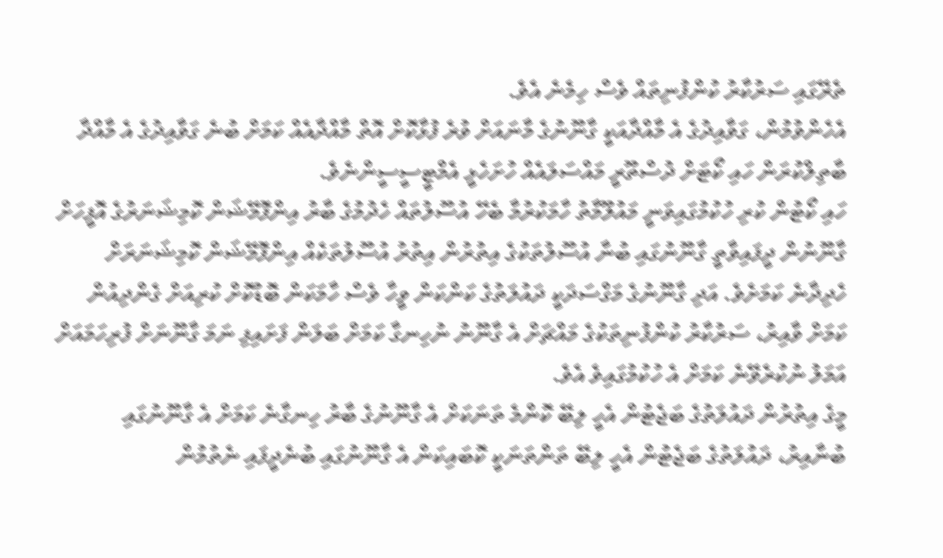ތެރޭގައި ސަރުކާރު ކުންފުނިތައް ވެސް ހިމެނެ އެވެ.
އެހެންވުމުން، ގަވާއިދުގެ އެ މާއްދާއަކީ ގާނޫނުގެ މާނައަށް ވުރެ ފުޅާކޮށް އޮތް މާއްދާއެއް ކަމަށް ބުނެ ގަވާއިދުގެ އެ މާއްދާ ބާތިލްކުރަން ހައި ކޯޓަށް ދުސްތޫރީ މައްސަލައެއް ހުށަހެޅީ އެމްޓީސީސީންނެވެ.
ހައި ކޯޓުން ކުރި ހުކުމުގައިވަނީ މައުލޫމާތު ހާމަކުރުމާ ބެހޭ އުސޫލުތައް ހެދުމުގެ ބާރު އިންފޮމޭޝަން ކޮމިޝަނަރުގެ އޮފީހަށް ގާނޫނުން ދީފައިވާތީ ގާނޫނުގައި ބުނާ އުސޫލުތަކުގެ އިތުރުން އިތުރު އުސޫލުތަކެއް އިންފޮމޭޝަން ކޮމިޝަނަރަށް ހެދިދާނެ ކަމަށެވެ. އަދި ގާނޫނުގެ މަގްސަދަކީ ދައުލަތުގެ ކަންކަން ވީހާ ވެސް ހާމަކަން ބޮޑުކޮށް ކުރިއަށް ގެންދިއުން ކަމަށް ވާއިރު، ސަރުކާރު ކުންފުނިތަކުގެ މައްޗަށް އެ ގާނޫނު ނުހިނގާ ކަމަށް ބަލަން ފަށައިފި ނަމަ ގާނޫނަށް ފުރިހަމައަށް އަމަލު ނުކުރެވޭނެ ކަމަށް އެ ހުކުމުގައިވެ އެވެ.
މީގެ އިތުރުން ދައުލަތުގެ ބަޖެޓުން އެހީ ލިބޭ ކޮންމެ ތަނަކަށް އެ ގާނޫނުގެ ބާރު ހިނގާނެ ކަމަށް އެ ގާނޫނުގައި ބުނާއިރު، ދައުލަތުގެ ބަޖެޓުން އެހީ ލިބޭ ތަންތަނަކީ ކޮބައިކަން އެ ގާނޫނުގައި ބުނެދީފައި ނެތުމުން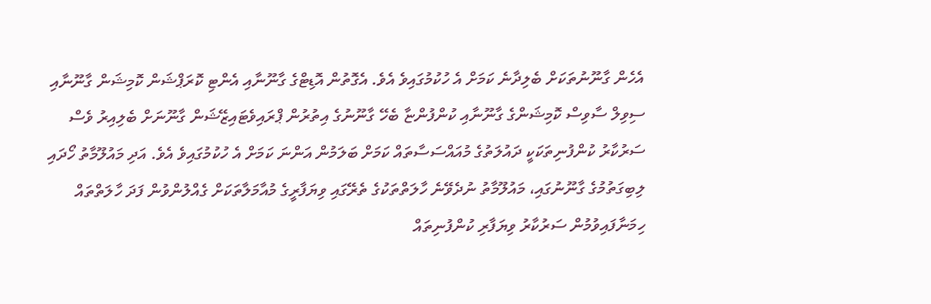އެހެން ގާނޫނުތަކަށް ބެލިދާނެ ކަމަށް އެ ހުކުމުގައިވެ އެވެ. އެގޮތުން އޮޑިޓްގެ ގާނޫނާއި އެންޓި ކޮރަޕްޝަން ކޮމިޝަން ގާނޫނާއި ސިވިލް ސާވިސް ކޮމިޝަންގެ ގާނޫނާއި ކުންފުންޏާ ބެހޭ ގާނޫނުގެ އިތުރުން ޕްރައިވެޓައިޒޭޝަން ގާނޫނަށް ބެލިއިރު ވެސް ސަރުކާރު ކުންފުނިތަކަކީ ދައުލަތުގެ މުއައްސަސާތައް ކަމަށް ބަލަމުން އަންނަ ކަމަށް އެ ހުކުމުގައިވެ އެވެ. އަދި މައުލޫމާތު ހޯދައި ލިބިގަތުމުގެ ގާނޫނުގައި، މައުލޫމާތު ނުދެވޭނެ ހާލަތްތަކުގެ ތެރޭގައި ވިޔަފާރީގެ މުއާމަލާތަކަށް ގެއްލުންވުން ފަދަ ހާލަތްތައް ހިމަނާފައިވުމުން ސަރުކާރު ވިޔަފާރި ކުންފުނިތައް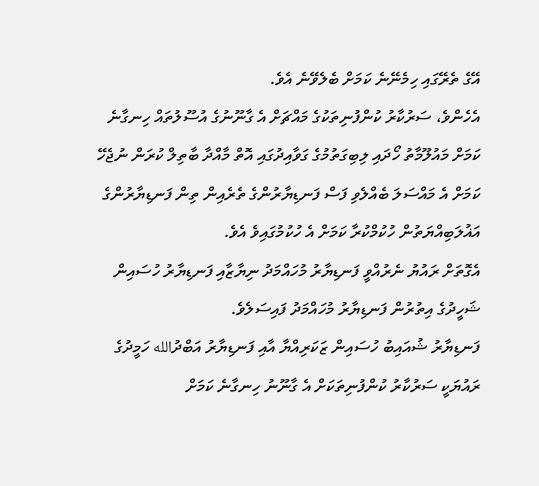އޭގެ ތެރޭގައި ހިމެނޭނެ ކަމަށް ބެލެވޭނެ އެވެ.
އެހެންވެ، ސަރުކާރު ކުންފުނިތަކުގެ މައްޗަށް އެ ގާނޫނުގެ އުސޫލުތައް ހިނގާނެ ކަމަށް މައުލޫމާތު ހޯދައި ލިބިގަތުމުގެ ގަވާއިދުގައި އޮތް މާއްދާ ބާތިލް ކުރަން ނުޖެހޭ ކަމަށް އެ މައްސަލަ ބެއްލެވި ފަސް ފަނޑިޔާރުންގެ ތެރެއިން ތިން ފަނޑިޔާރުންގެ އަޣުލަބިއްޔަތުން ހުކުމްކުރާ ކަމަށް އެ ހުކުމުގައިވެ އެވެ.
އެގޮތަށް ރައުޔު ނެރުއްވީ ފަނޑިޔާރު މުހައްމަދު ނިޔާޒާއި ފަނޑިޔާރު ހުސައިން ޝަހީދުގެ އިތުރުން ފަނޑިޔާރު މުހައްމަދު ފައިސަލެވެ.
ފަނޑިޔާރު ޝުއައިބު ހުސައިން ޒަކަރިއްޔާ އާއި ފަނޑިޔާރު އަބްދުالله ހަމީދުގެ ރައުޔަކީ ސަރުކާރު ކުންފުނިތަކަށް އެ ގާނޫނު ހިނގާނެ ކަމަށް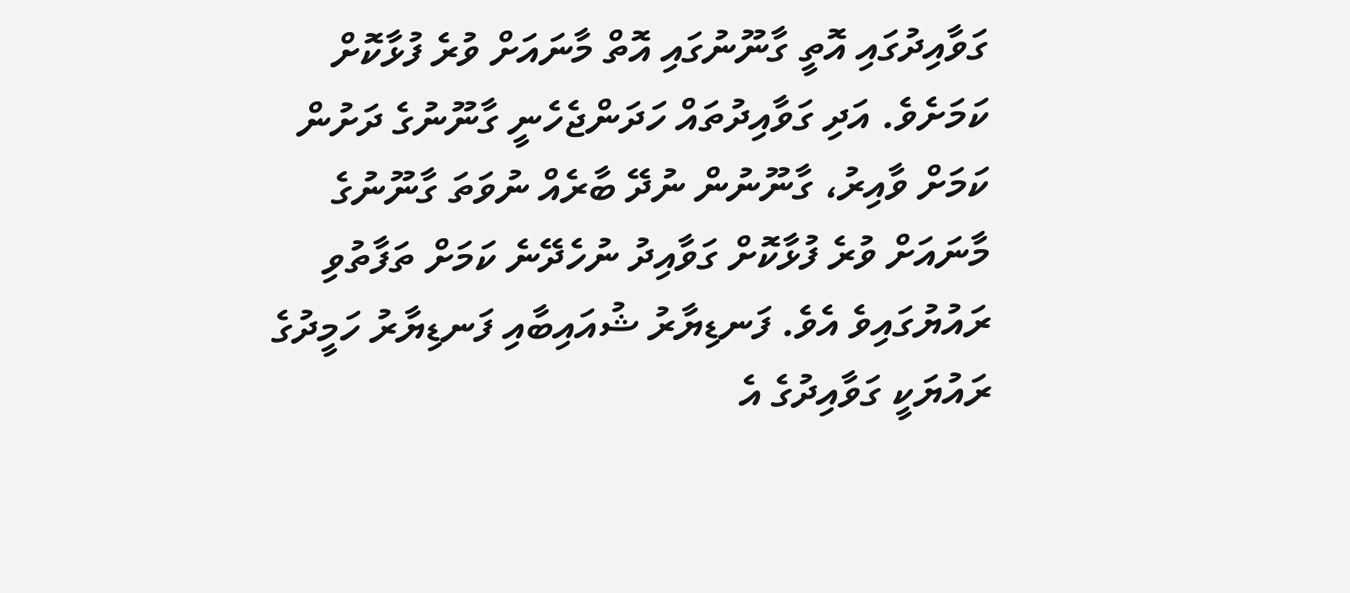ގަވާއިދުގައި އޮތީ ގާނޫނުގައި އޮތް މާނައަށް ވުރެ ފުޅާކޮށް ކަމަށެވެ. އަދި ގަވާއިދުތައް ހަދަންޖެހެނީ ގާނޫނުގެ ދަށުން ކަމަށް ވާއިރު، ގާނޫނުން ނުދޭ ބާރެއް ނުވަތަ ގާނޫނުގެ މާނައަށް ވުރެ ފުޅާކޮށް ގަވާއިދު ނުހެދޭނެ ކަމަށް ތަފާތުވި ރައުޔުގައިވެ އެވެ. ފަނޑިޔާރު ޝުއައިބާއި ފަނޑިޔާރު ހަމީދުގެ ރައުޔަކީ ގަވާއިދުގެ އެ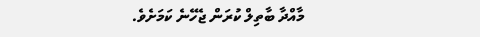މާއްދާ ބާތިލް ކުރަން ޖެހޭނެ ކަމަށެވެ.